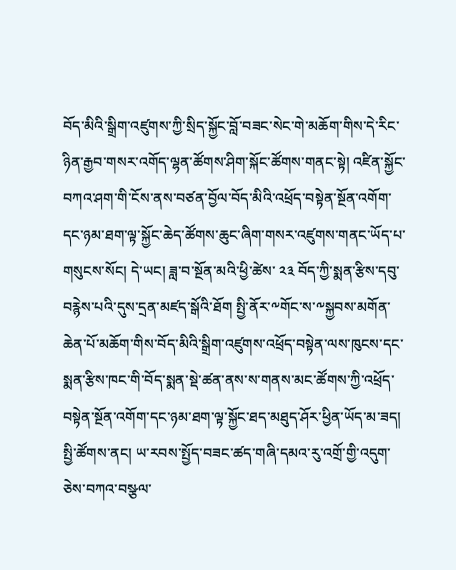བོད་མིའི་སྒྲིག་འཛུགས་ཀྱི་སྲིད་སྐྱོང་བློ་བཟང་སེང་གེ་མཆོག་གིས་དེ་རིང་ཉིན་རྒྱབ་གསར་འགོད་ལྷན་ཚོགས་ཤིག་སྐོང་ཚོགས་གནང་སྟེ། འཛིན་སྐྱོང་བཀའ་ཤག་གི་ངོས་ནས་བཙན་བྱོལ་བོད་མིའི་འཕྲོད་བསྟེན་སྔོན་འགོག་དང་ཉམ་ཐག་ལྟ་སྐྱོང་ཆེད་ཚོགས་ཆུང་ཞིག་གསར་འཛུགས་གནང་ཡོད་པ་གསུངས་སོང། དེ་ཡང། ཟླ་བ་སྔོན་མའི་ཕྱི་ཚེས་ ༢༣ བོད་ཀྱི་སྨན་རྩིས་དབུ་བརྙེས་པའི་དུས་དྲན་མཛད་སྒོའི་ཐོག སྤྱི་ནོར་༸གོང་ས་༸སྐྱབས་མགོན་ཆེན་པོ་མཆོག་གིས་བོད་མིའི་སྒྲིག་འཛུགས་འཕྲོད་བསྟེན་ལས་ཁུངས་དང་སྨན་རྩིས་ཁང་གི་བོད་སྨན་སྡེ་ཚན་ནས་ས་གནས་མང་ཚོགས་ཀྱི་འཕྲོད་བསྟེན་སྔོན་འགོག་དང་ཉམ་ཐག་ལྟ་སྐྱོང་ཐད་མཐུད་ཤོར་ཕྱིན་ཡོད་མ་ཟད། སྤྱི་ཚོགས་ནང། ཡ་རབས་སྤྱོད་བཟང་ཚད་གཞི་དམའ་རུ་འགྲོ་གྱི་འདུག་ཅེས་བཀའ་བསྩལ་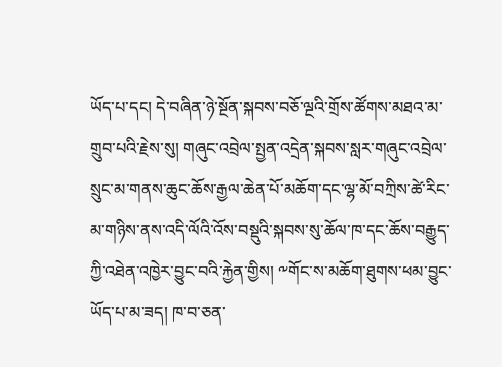ཡོད་པ་དང། དེ་བཞིན་ཉེ་སྔོན་སྐབས་བཅོ་ལྔའི་གྲོས་ཚོགས་མཐའ་མ་གྲུབ་པའི་རྗེས་སུ། གཞུང་འབྲེལ་སྤྱན་འདྲེན་སྐབས་སླར་གཞུང་འབྲེལ་སྲུང་མ་གནས་ཆུང་ཆོས་རྒྱལ་ཆེན་པོ་མཆོག་དང་ལྷ་མོ་བཀྲིས་ཚེ་རིང་མ་གཉིས་ནས་འདི་ལོའི་འོས་བསྡུའི་སྐབས་སུ་ཆོལ་ཁ་དང་ཆོས་བརྒྱུད་ཀྱི་འཐེན་འཁྱེར་བྱུང་བའི་རྐྱེན་གྱིས། ༸གོང་ས་མཆོག་ཐུགས་ཕམ་བྱུང་ཡོད་པ་མ་ཟད། ཁ་བ་ཅན་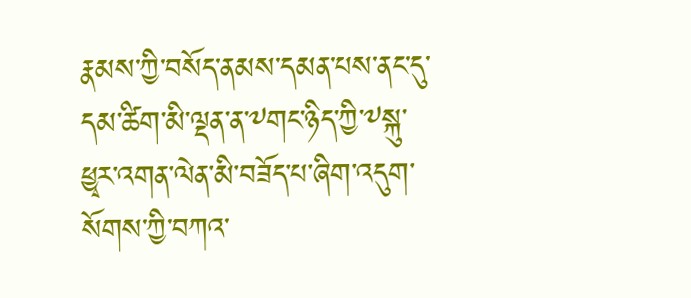རྣམས་ཀྱི་བསོད་ནམས་དམན་པས་ནང་དུ་དམ་ཚིག་མི་ལྡན་ན་༸གང་ཉིད་ཀྱི་༸སྐུ་ཕྱྭར་འགན་ལེན་མི་བཟོད་པ་ཞིག་འདུག་སོགས་ཀྱི་བཀའ་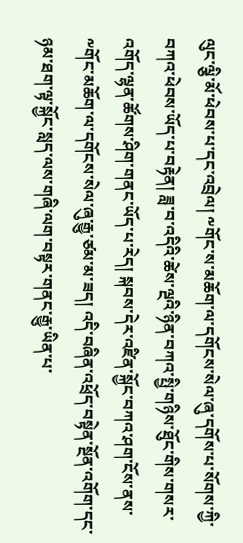ལུང་ལྕི་མོ་ཕེབས་པ་དང་འབྲེལ། ༸གོང་ས་མཆོག་ལ་དགོངས་སེལ་ཞུ་དགོས་པ་སོགས་ཀྱི་བཀའ་ཕེབས་ཡོད་པ་བརྟེན། ཟླ་བ་འདིའི་ཚེས་ལྔའི་ཉིན་བཀའ་སྤྱི་གཉིས་ཐོུང་གིས་གསར་འགོད་ལྷན་ཚོགས་ཤིག་གནང་ཡོད་པ་རེད། སྐབས་དེར་འཛིན་སྐྱོང་བཀའ་ཤག་ངོས་ནས་༸གོང་མཆོག་ལ་དགོངས་སེལ་ཞུ་རྒྱུ་ཙམ་མ་ཟད། འདི་བཞིན་འཕྲོད་བསྟེན་སྔོན་འགོག་དང་ཉམ་ཐག་ལྟ་སྐྱོང་སླད་ལས་གཞི་ལག་བསྟར་གནང་རྒྱུ་ཡིན་པ་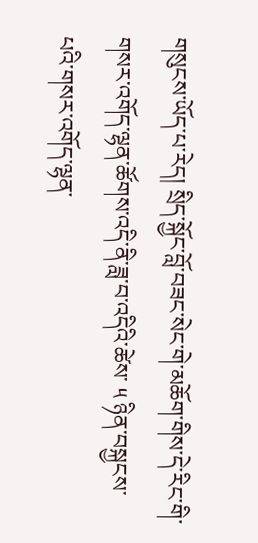གསུངས་ཡོད་པ་རེད། སྲིད་སྐྱོང་བློ་བཟང་སེང་གེ་མཆོག་གིས་དེ་རིང་གི་གསར་འགོད་ལྷན་ཚོགས་འདི་ནི་ཟླ་བ་འདིའི་ཚེས་ ༥ ཉིན་བསྐྱངས་པའི་གསར་འགོད་ལྷན་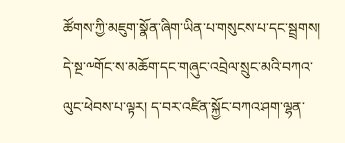ཚོགས་ཀྱི་མཇུག་སྣོན་ཞིག་ཡིན་པ་གསུངས་པ་དང་སྦྲགས། དེ་སྔ་༸གོང་ས་མཆོག་དང་གཞུང་འབྲེལ་སྲུང་མའི་བཀའ་ལུང་ཕེབས་པ་ལྟར། ད་བར་འཛིན་སྐྱོང་བཀའ་ཤག་ལྷན་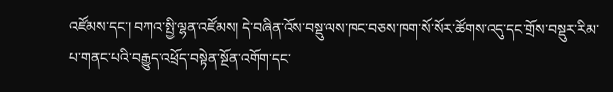འཛོམས་དང་། བཀའ་སྤྱི་ལྷན་འཛོམས། དེ་བཞིན་འོས་བསྡུ་ལས་ཁང་བཅས་ཁག་སོ་སོར་ཚོགས་འདུ་དང་གྲོས་བསྡུར་རིམ་པ་གནང་པའི་བརྒྱུད་འཕྲོད་བསྟེན་སྔོན་འགོག་དང་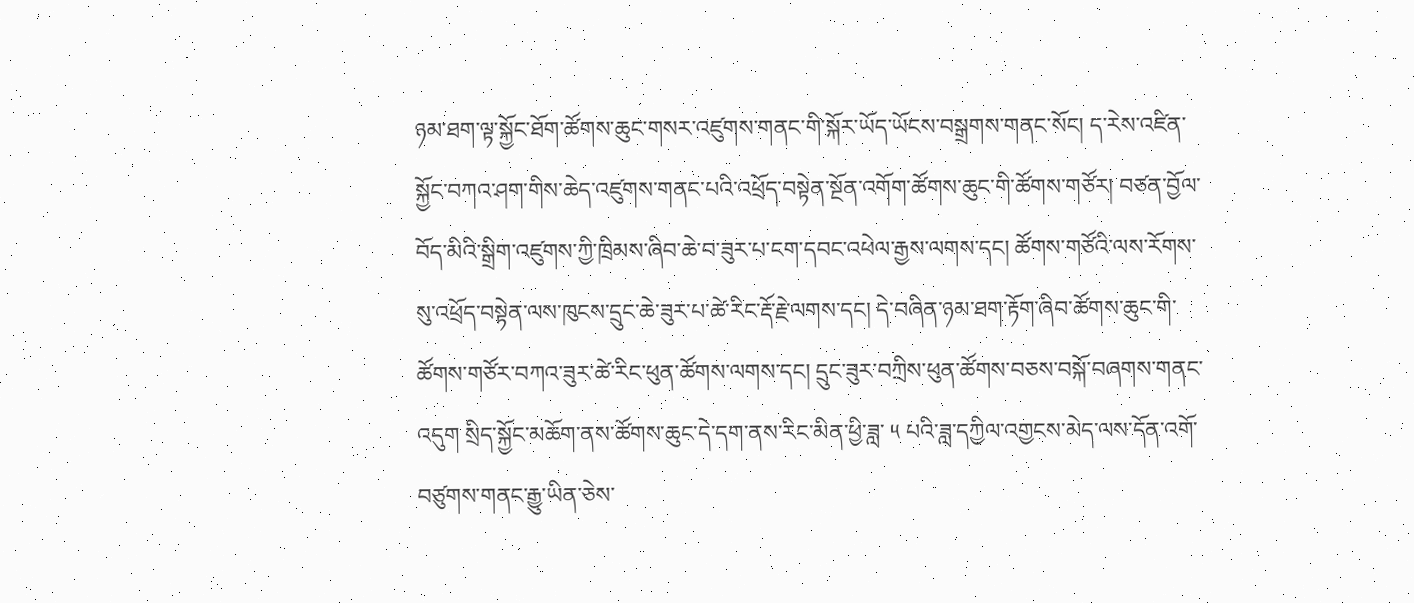ཉམ་ཐག་ལྟ་སྐྱོང་ཐོག་ཚོགས་ཆུང་གསར་འཛུགས་གནང་གི་སྐོར་ཡོད་ཡོངས་བསྒྲགས་གནང་སོང། ད་རེས་འཛིན་སྐྱོང་བཀའ་ཤག་གིས་ཆེད་འཛུགས་གནང་པའི་འཕྲོད་བསྟེན་སྔོན་འགོག་ཚོགས་ཆུང་གི་ཚོགས་གཙོར། བཙན་བྱོལ་བོད་མིའི་སྒྲིག་འཛུགས་ཀྱི་ཁྲིམས་ཞིབ་ཆེ་བ་ཟུར་པ་ངག་དབང་འཕེལ་རྒྱས་ལགས་དང། ཚོགས་གཙོའི་ལས་རོགས་སུ་འཕྲོད་བསྟེན་ལས་ཁུངས་དྲུང་ཆེ་ཟུར་པ་ཚེ་རིང་རྡོ་རྗེ་ལགས་དང། དེ་བཞིན་ཉམ་ཐག་རྟོག་ཞིབ་ཚོགས་ཆུང་གི་ཚོགས་གཙོར་བཀའ་ཟུར་ཚེ་རིང་ཕུན་ཚོགས་ལགས་དང། དྲུང་ཟུར་བཀྲིས་ཕུན་ཚོགས་བཅས་བསྐོ་བཞགས་གནང་འདུག སྲིད་སྐྱོང་མཆོག་ནས་ཚོགས་ཆུང་དེ་དག་ནས་རིང་མིན་ཕྱི་ཟླ་ ༥ པའི་ཟླ་དཀྱིལ་འགྱངས་མེད་ལས་དོན་འགོ་བཙུགས་གནང་རྒྱུ་ཡིན་ཅེས་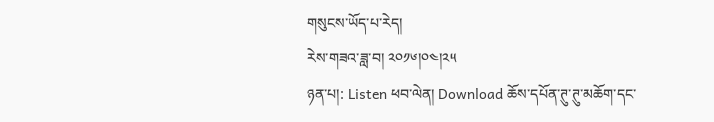གསུངས་ཡོད་པ་རེད།
རེས་གཟའ་ཟླ་བ། ༢༠༡༦།༠༤།༢༥
ཉན་པ།: Listen ཕབ་ལེན། Download ཆོས་དཔོན་ཊུ་ཊུ་མཆོག་དང་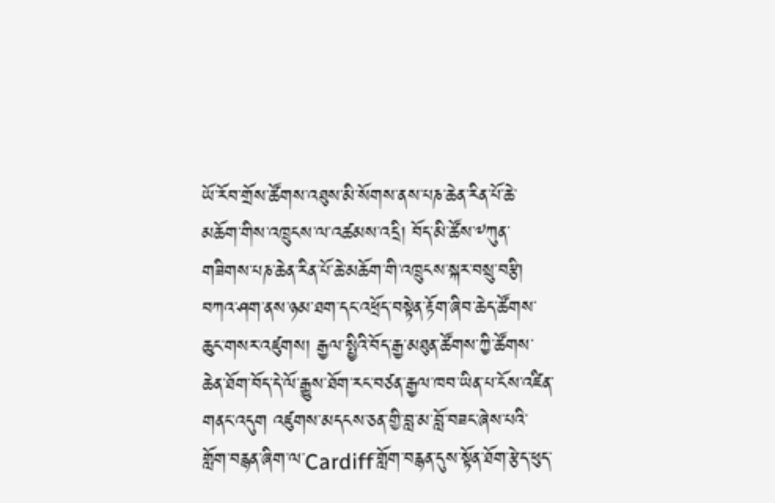ཡོ་རོབ་གྲོས་ཚོགས་འཐུས་མི་སོགས་ནས་པཎ་ཆེན་རིན་པོ་ཆེ་མཆོག་གིས་འཁྲུངས་ལ་འཚམས་འདྲི། བོད་མི་ཚོས་༸ཀུན་གཟིགས་པཎ་ཆེན་རིན་པོ་ཆེ་མཆོག་གི་འཁྲུངས་སྐར་བསྲུ་བརྩི། བཀའ་ཤག་ནས་ཉམ་ཐག་དང་འཕྲོད་བསྟེན་རྟོག་ཞིབ་ཆེད་ཚོགས་ཆུང་གསར་འཛུགས། རྒྱལ་སྤྱིའི་བོད་རྒྱ་མཐུན་ཚོགས་ཀྱི་ཚོགས་ཆེན་ཐོག་བོད་དེ་ལོ་རྒྱུས་ཐོག་རང་བཙན་རྒྱལ་ཁབ་ཡིན་པ་ངོས་འཛིན་གནང་འདུག འཛུགས་མདངས་ཅན་གྱི་བླ་མ་བློ་བཟང་ཞེས་པའི་གློག་བརྙན་ཞིག་ལ་Cardiff་གློག་བརྙན་དུས་སྟོན་ཐོག་རྩེད་ཕུད་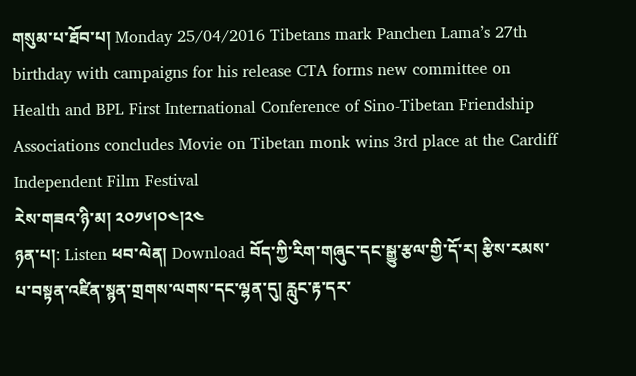གསུམ་པ་ཐོབ་པ། Monday 25/04/2016 Tibetans mark Panchen Lama’s 27th birthday with campaigns for his release CTA forms new committee on Health and BPL First International Conference of Sino-Tibetan Friendship Associations concludes Movie on Tibetan monk wins 3rd place at the Cardiff Independent Film Festival
རེས་གཟའ་ཉི་མ། ༢༠༡༦།༠༤།༢༤
ཉན་པ།: Listen ཕབ་ལེན། Download བོད་ཀྱི་རིག་གཞུང་དང་སྒྱུ་རྩལ་གྱི་དོ་ར། རྩིས་རམས་པ་བསྟན་འཛིན་སྙན་གྲགས་ལགས་དང་ལྷན་དུ། རླུང་རྟ་དར་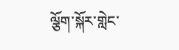ལྕོག་སྐོར་གླེང་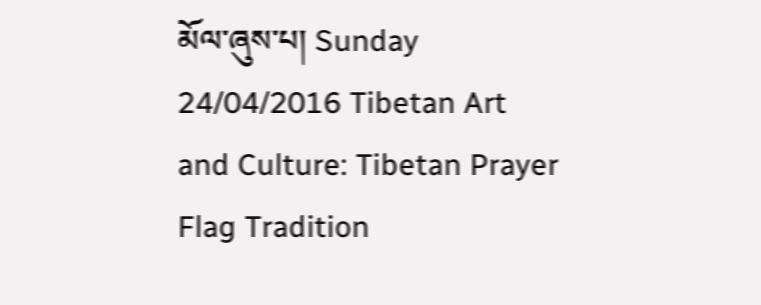མོལ་ཞུས་པ། Sunday 24/04/2016 Tibetan Art and Culture: Tibetan Prayer Flag Tradition